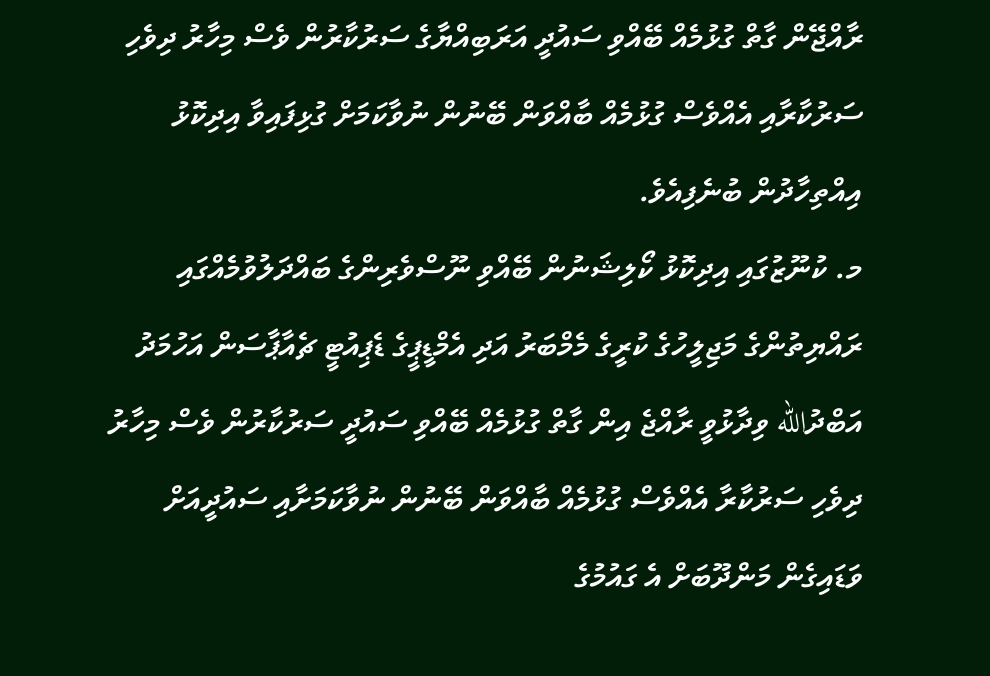ރާއްޖޭން ގާތް ގުޅުމެއް ބޭއްވި ސައުދީ އަރަބިއްޔާގެ ސަރުކާރުން ވެސް މިހާރު ދިވެހި ސަރުކާރާއި އެއްވެސް ގުޅުމެއް ބާއްވަން ބޭނުން ނުވާކަމަށް ގުޅިފައިވާ އިދިކޮޅު އިއްތިހާދުން ބުނެފިއެވެ.
މ. ކުނޫޒުގައި އިދިކޮޅު ކޯލިޝަނުން ބޭއްވި ނޫސްވެރިންގެ ބައްދަލުވުމެއްގައި ރައްޔިތުންގެ މަޖިލީހުގެ ކުރީގެ މެމްބަރު އަދި އެމްޑީޕީގެ ޑެޕިއުޓީ ޗެއާޕާސަން އަހުމަދު އަބްދުالله ވިދާޅުވީ ރާއްޖެ އިން ގާތް ގުޅުމެއް ބޭއްވި ސައުދީ ސަރުކާރުން ވެސް މިހާރު ދިވެހި ސަރުކާރާ އެއްވެސް ގުޅުމެއް ބާއްވަން ބޭނުން ނުވާކަމަށާއި ސައުދީއަށް ވަޑައިގެން މަންދޫބަށް އެ ގައުމުގެ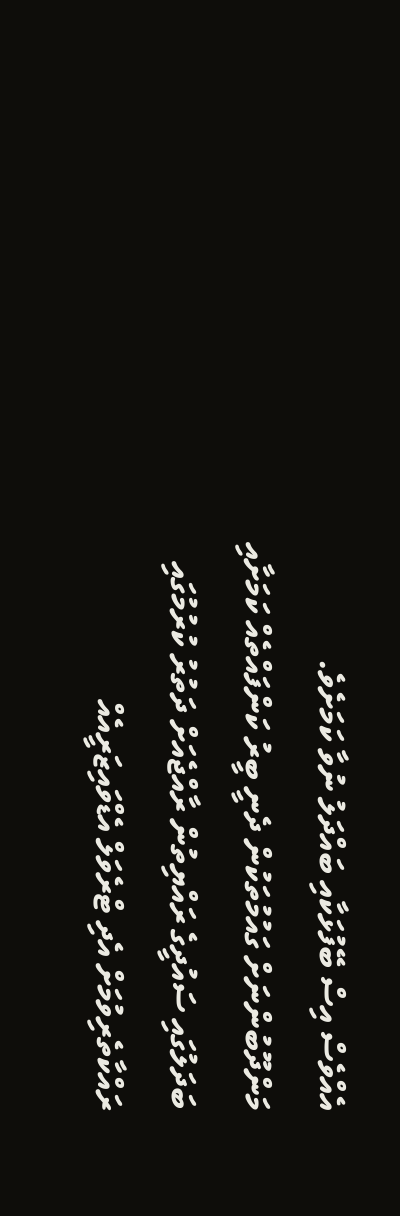އެއްވެސް އިސް ބޭފުޅަކާއި ބައްދަލު ނުވާ ކަމަށެވެ.
މަންދޫބުންނަށް ގައުމުތަކުން ދެނީ ބީރު ކަންފައްތެއް ކަމަށާއި ބަދަލުގައި ސައުދީގެ ރައްޔިތުން ރާއްޖެއަށް ދަތުރު ކުރުމުގައި ރައްކާތެރިވުމަށް އެދި ޓްރެވަލް އެޑްވައިޒަރީއެއް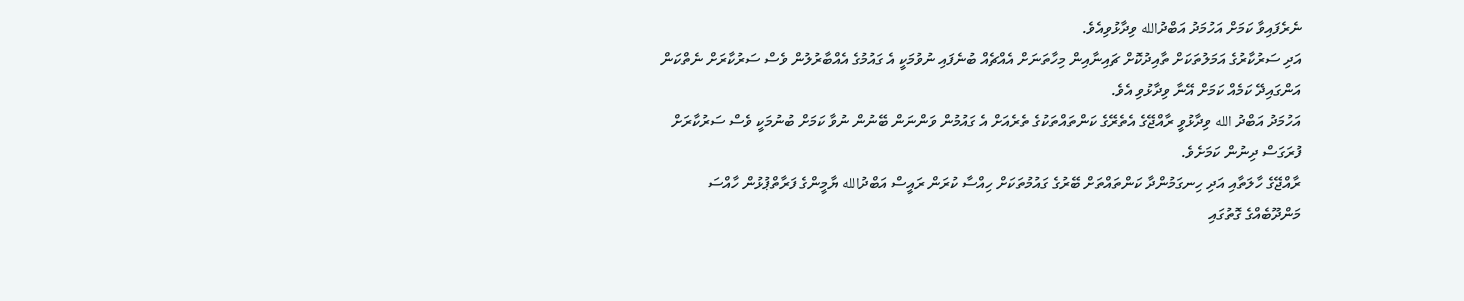ނެރެފައިވާ ކަމަށް އަހުމަދު އަބްދުالله ވިދާޅުވިއެވެ.
އަދި ސަރުކާރުގެ އަމަލުތަކަށް ތާއިދުކޮށް ޗައިނާއިން މިހާތަނަށް އެއްޗެއް ބުނެފައި ނުވުމަކީ އެ ގައުމުގެ އެއްބާރުލުން ވެސް ސަރުކާރަށް ނެތްކަން އަންގައިދޭ ކަމެއް ކަމަށް އޭނާ ވިދާޅުވި އެވެ.
އަހުމަދު އަބްދު الله ވިދާޅުވީ ރާއްޖޭގެ އެތެރޭގެ ކަންތައްތަކުގެ ތެރެއަށް އެ ގައުމުން ވަންނަން ބޭނުން ނުވާ ކަމަށް ބުނުމަކީ ވެސް ސަރުކާރަށް ފުރަގަސް ދިނުން ކަމަށެވެ.
ރާއްޖޭގެ ހާލަތާއި އަދި ހިނގަމުންދާ ކަންތައްތަށް ބޭރުގެ ގައުމުތަކަށް ހިއްސާ ކުރަން ރައީސް އަބްދުالله ޔާމީންގެ ފަރާތްޕުޅުން ހާއްސަ މަންދޫބެއްގެ ގޮތުގައި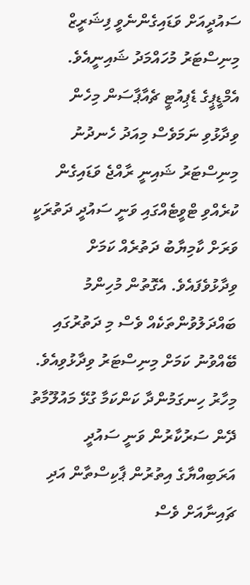ސައުދީއަށް ވަޑައިގެންނެވީ ފިޝަރީޒް މިނިސްޓަރު މުހައްމަދު ޝައިނީއެވެ.
އެމްޑީޕީގެ ޑެޕިއުޓީ ޗެއާޕާސަން މިހެން ވިދާޅުވި ނަމަވެސް މިއަދު ހެނދުނު މިނިސްޓަރު ޝައިނީ ރާއްޖެ ވަޑައިގެން ކުރެއްވި ޓްވީޓެއްގައި ވަނީ ސައުދީ ދަތުރަކީ ވަރަށް ކާމިޔާބު ދަތުރެއް ކަމަށް ވިދާޅުވެފައެވެ. އެގޮތުން މުހިންމު ބައްދަލުވުންތަކެއް ވެސް މި ދަތުރުގައި ބޭއްވުނު ކަމަށް މިނިސްޓަރު ވިދާޅުވިއެވެ.
މިހާރު ހިނގަމުންދާ ކަންކަމާ ގުޅޭ މައުލޫމާތު ދޭން ސަރުކާރުން ވަނީ ސައުދީ އަރަބިއްޔާގެ އިތުރުން ޕާކިސްތާން އަދި ޗައިނާއަށް ވެސް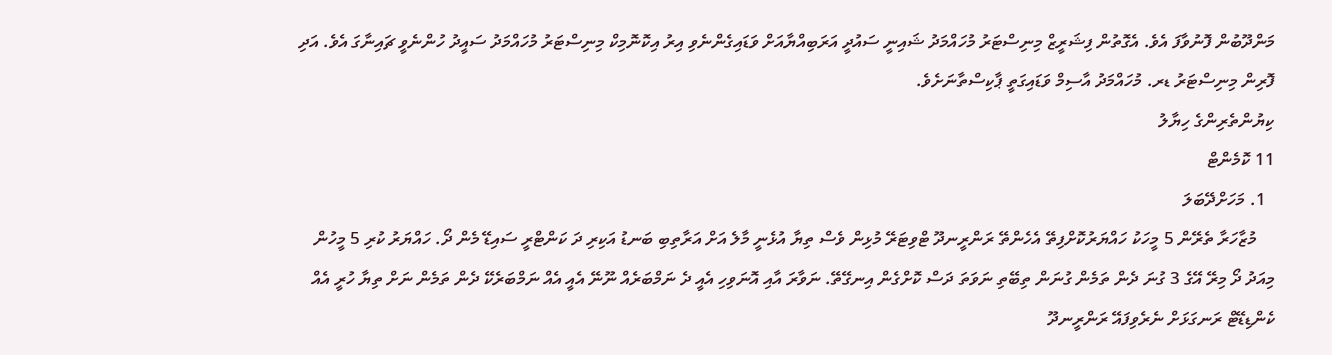މަންދޫބުން ފޮނުވާފަ އެވެ. އެގޮތުން ފިޝަރީޒް މިނިސްޓަރު މުހައްމަދު ޝައިނީ ސައުދީ އަރަބިއްޔާއަށް ވަޑައިގެންނެވި އިރު އިކޮނޮމިކް މިނިސްޓަރު މުހައްމަދު ސައީދު ހުންނެވީ ޗައިނާގަ އެވެ. އަދި ފޮރިން މިނިސްޓަރު ޑރ. މުހައްމަދު އާސިމް ވަޑައިގަތީ ޕާކިސްތާނަށެވެ.
ކިޔުންތެރިންގެ ހިޔާލު
11 ކޮމެންޓް
  1. މަހަށްދޭބަލަ
    މުޒާހަރާ ތެރޭން 5 މީހަކު ހައްޔަރުކޮށްފިތޭ އެހެންތޭ ރަންރީނދޫ ޓްވިޓަރޭ މުޅިން ވެސް ތިޔާ އުޅެނީ މާލެ އަށް އަރާތިބި ބަނޑު އަކިރި ދަ ކަންޓްރީ ސައިޑޭ މެން ދޯ. ހައްޔަރު ކުރި 5 މީހުން މިއަދު ދޯ މިރޭ އޭގެ 3 ގުނަ ދެން ތަމެން ގުނަން ތިބޭތި ނަވަތަ ދަސް ކޮށްގެން އިނގޭތޭ. ނަވާރަ އާއި އޮނަވިހި އެއީ ދެ ނަމްބަރެއް ނޫނޭ އެއީ އެއް ނަމްބަރެކޭ ދެން ތަމެން ނަށް ތިޔާ ހުރީ އެއް ކެންޑިޑޭޓް ރަނގަޅަށް ނެރެވިފައޭ ރަންރީނދޫ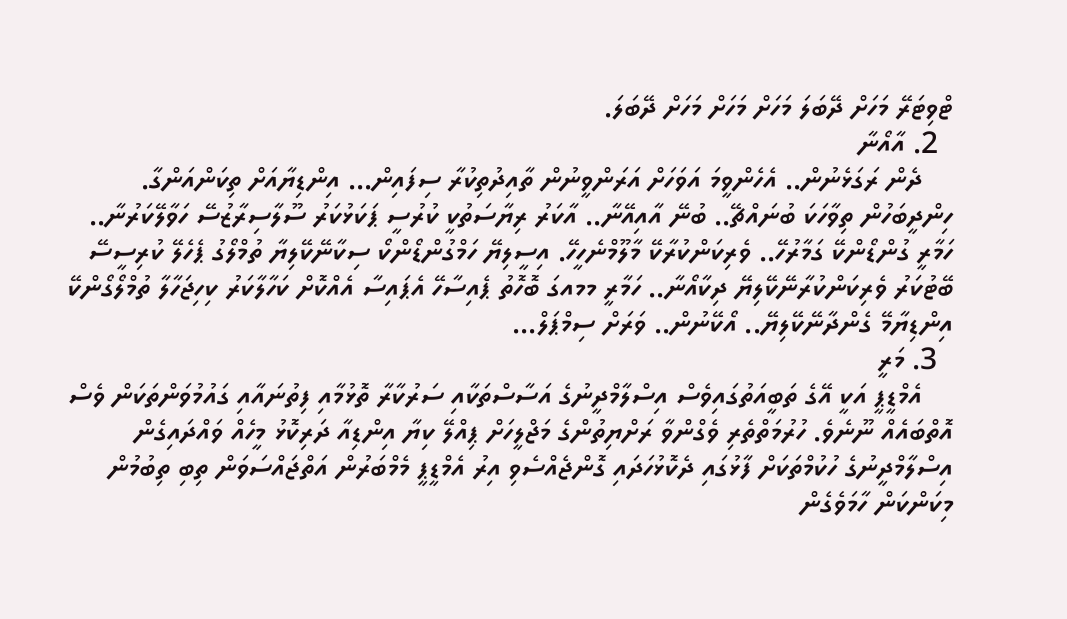ޓްވިޓަރޭ މަހަށް ދޭބަލަ މަހަށް މަހަށް މަހަށް ދޭބަލަ.
  2. އާއޯނާ
    ދެން ރަގަޅެނުން.. އެހެންވީމަ އަވަހަށް އަރަންވީނުން ތާއިދުތިކުރާ ސިފައިން... އިންޑިޔާއަށް ތިކަންއަންގާ. ހިންދީބަހުން ތިވާހަކަ ބުނައްޗޭ.. ބުނޭ އާއިއޭނާ.. އާކަރު ރިޔާސަތުކީ ކުރުސީ ޕަކަޅުކަރު ސޫލާސިރާޒުސޭ ހަވާލޭކަރުނާ.. ހަމާރީ ގުންޑޯންކޭ ގަމާރުހޭ.. ވެރިކަންކުރާކޭ މާލޫމްނެހީހޭ. އިސީލިޔޭ ހަމްގުންޑޯންކޯ ސިކާނޭކޭލިޔާ ތުމްލޯގު ޕެހެލޭ ކުރިސީސޭ ބޭޓުކަރު ވެރިކަންކުރާނޭކޭލިޔޭ ދިކާއޯނާ.. ހަމާރީ މމއގަ ބޮހޮތު ޕެއިސާހޭ އެޕައިސާ އެއްކޮށް ކަހާލާކަރު ކިހިޖަހާލާ ތުމްލޯގޯންކޭ އިންޑިޔާމޭ ގެންދާނޭކޭލިޔޭ.. އޯކޭނުން.. ވަރަށް ސިމްޕަލް...
  3. މަރީ
    އެމްޑީޕީ އަކީ އޭގެ ތަބީއަތުގައިވެސް އިސްލާމްދީނުގެ އަސާސްތަކާއި ސަރުކާރާ ތޮޅުމާއި ފިތުނައާއި ގައުމުވަންތަކަން ވެސް އޮތްބައެއް ނޫނެވެ. ހުރުމަތްތެރި ވެގްންވާ ރަށްޔިތުންގެ މަޖްލީހަށް ޕިއްލޭ ކިޔާ އިންޑިއާ ދަރިކޮޅު މީހެއް ވައްދައިގެން އިސްލާމްދީނުގެ ހުކުމްތަކަށް ފާޅުގައި ދެކޮޅުހަދައި ގޮންޖެއްސެވި އިރު އެމްޑީޕީ މެމްބަރުން އަތްޖައްސަވަން ތިބި ތިބުމުން މިކަންކަން ހާމަވެގެން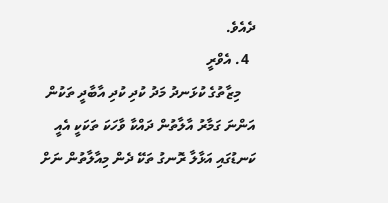ދެއެވެ.
  4. އެވްރީ
    މިޒާތުގެ ކުޅަނދު މަދު ކުދި ކުދި އާބާދީ ތަކުން އަންނަ ގަމާރު އާލާތުން ދައްކާ ވާހަކަ ތަކަކީ އެއީ ކަނޑުގައި އަޅާލާ ރޮނގު ތަކޭ ދެން މިއާލާތުން ނަށް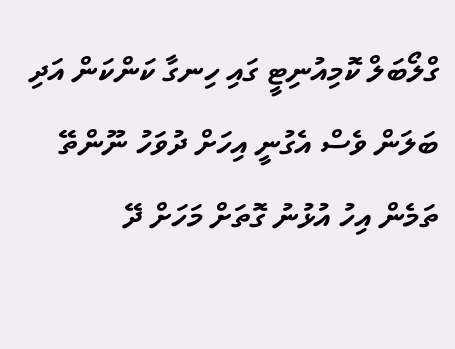ގްލޯބަލް ކޮމިއުނިޓީ ގައި ހިނގާ ކަންކަން އަދި ބަލަން ވެސް އެގުނީ އިހަށް ދުވަހު ނޫންތޭ ތަމެން އިހު އުޅުނު ގޮތަށް މަހަށް ދޭ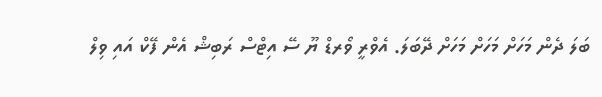ބަލަ ދެން މަހަށް މަހަށް މަހަށް ދޭބަލަ. އެވްރީ ވޯރޑް ޔޫ ސޭ އިޓްސް ރަބިޝް އެން ފޭކް އައި ވިލް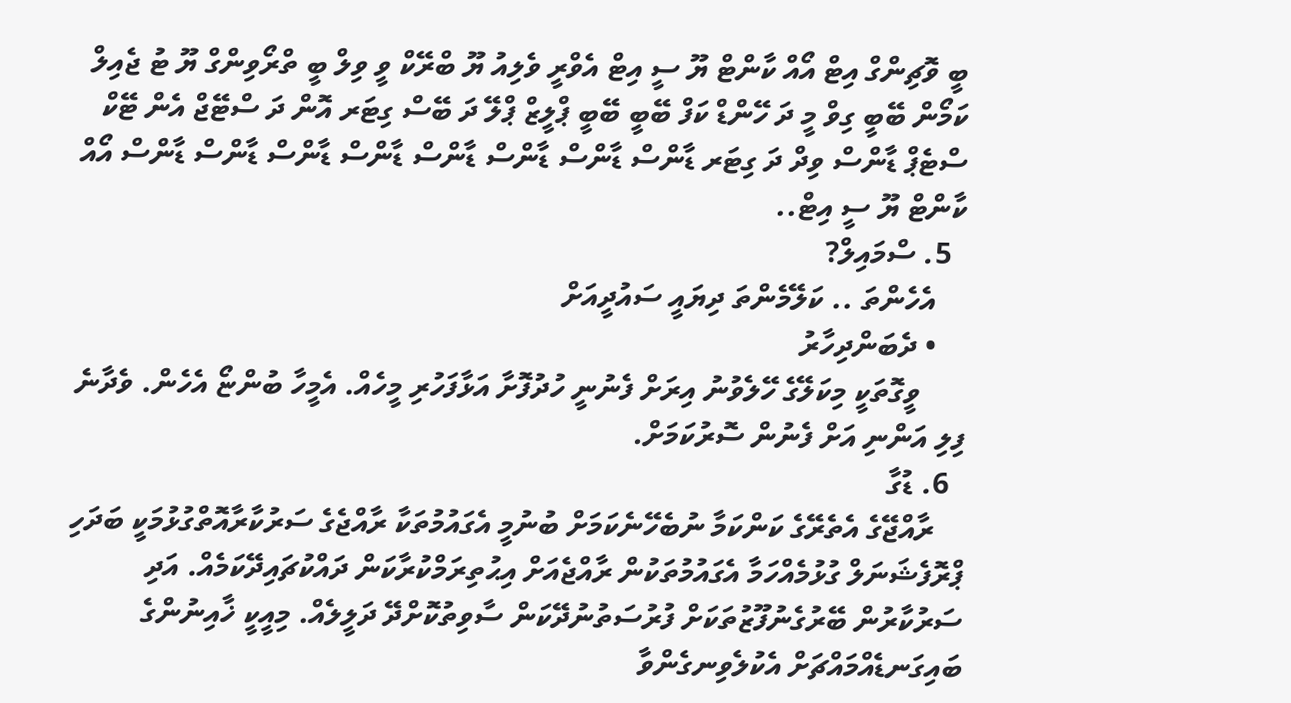ބީ ވޮޗިންގް އިޓް އޯއް ކާންޓް ޔޫ ސީ އިޓް އެވްރީ ވެލިއު ޔޫ ބްރޭކް ވީ ވިލް ބީ ތްރޯވިންގް ޔޫ ޓު ޖެއިލް ކަމޯން ބޭބީ ގިވް މީ ދަ ހޭންޑް ކަފް ބޭބީ ބޭބީ ޕްލީޒް ޕްލޭ ދަ ބޭސް ގިޓަރ އޮން ދަ ސްޓޭޖް އެން ޓޭކް ސްޓެޕް ޑާންސް ވިދް ދަ ގިޓަރ ޑާންސް ޑާންސް ޑާންސް ޑާންސް ޑާންސް ޑާންސް ޑާންސް ޑާންސް އޯއް ކާންޓް ޔޫ ސީ އިޓް..
  5. ސްމައިލް?
    އެހެންތަ .. ކަލޭމެންތަ ދިޔައީ ސައުދީއަށް
    • ދެބަންދިހާރު
      ވީގޮތަކީ މިކަލޭގެ ހޭލެވުނު އިރަށް ފެނުނީ ހުދުފޮށާ އަޅާފަހުރި މީހެއް. އެމީހާ ބުންޏޯ އެހެން. ވެދާނެ ފިލި އަންނި އަށް ފެނުން ސޮރުކަމަށް.
  6. ޑުގާ
    ރާއްޖޭގެ އެތެރޭގެ ކަންކަމާ ނުބެހޭނެކަމަށް ބުނުމީ އެގައުމުތަކާ ރާއްޖެގެ ސަރުކާރާއޮތްގުޅުމަކީ ބަދަހި ޕްރޮފެޝަނަލް ގުޅުމެއްހަމާ އެގައުމުތަކުން ރާއްޖެއަށް އިޙުތިރަމްކުރާކަން ދައްކުޗައިދޭކަމެއް. އަދި ސަރުކާރުން ބޭރުގެނުފޫޒުތަކަށް ފުރުސަތުނުދޭކަން ސާވިތުކޮށްދޭ ދަލީލެއް. މިއީކީ ޚާއިނުންގެ ބައިގަނޑެއްމައްޗަށް އެކުލެވިނގެންވާ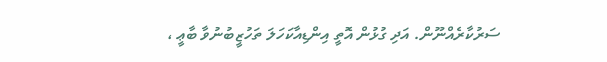ސަރުކާރެއްނޫން. އަދި ގުޅުން އޮތީ އިންޑިއާކަހަލަ ތަހުޒީބުނުވާ ބާޢީ ،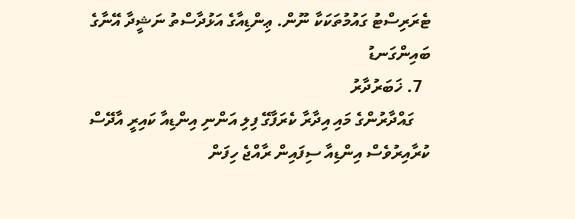ޓެރަރިސްޓު ގައުމުތަކަކާ ނޫން. ޢިންޑިއާގެ އަޅުދާސްތު ނަޝީދާ އޭނާގެ ބައިންގަނޑު
  7. ޚަބަރުދާރު
    ގައްދާރުންގެ މައި އިދާރާ ކެރަފާގޭ ފިލި އަންނި އިންޑިއާ ކައިރީ އާދޭސް ކުރާއިރުވެސް އިންޑިއާ ސިފައިން ރާއްޖެ ހިފަން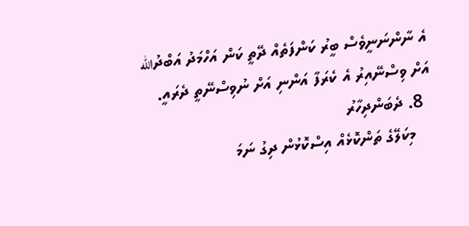އެ ނާންނަނީވެސް ބީރު ކަންފަތެއް ދޭތީ ކަން އަހްމަދު އަބްދުالله އަށް ވިސްނޭއިރު އެ ކެރަފާ އަންނި އަށް ނުވިސްނޭތީ ދެރައީ.
  8. ދެބަންދިހާރު
    މިކަލޭގެ ތަންކޮޅެއް އިސްކޮޅުން ދިގު ނަމަ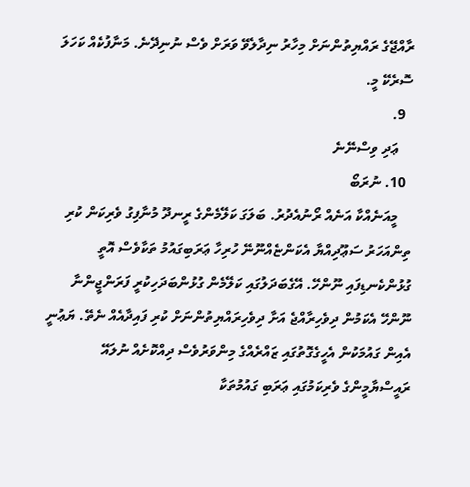ރާއްޖޭގެ ރައްޔިތުންނަށް މިހާރު ނިދާލެވޭ ވަރަށް ވެސް ނުނިދޭނެ. މަނާފުކެއް ކަހަލަ ސޮރެކޭ މީ.
  9.
    ޢަދި ވިސްނޭނެ
  10. ނުރަބޯ
    މީއަނެއްކާ އަނެއް ރޯނުއެދުރު. ބަލަގަ ކަލޭމެންގެ ރީނދޫ މުނާފިގު ވެރިކަން ކުރި ތިންއަހަރު ސަޢޫދިއްޔާ އެކަންޏެއްނޫނޭ ހުރިހާ ޢަރަބިގައުމު ތަކާވެސް އޮތީ ގުޅުންކެނޑިފައި ނޫންހޭ. އޭގެބަދަލުގައި ކަލޭމެން ގުޅުންބަދަހިކުރީ ފަރަންޖީންނާ ނޫންހޭ އެކަމުން ދިވެހިރާއްޖެ އަށާ ދިވެހިރައްޔިތުންނަށް ކުރި ފައިދާއެއް ނެތޭ. ޔަޢުނީ އެއިން ގައުމަކުން އެހީގެގޮތުގައި ޒައްރެއްގެ މިންވަރުވެސް ދިއްކޮށެއް ނުލައޭ ރައީސްޔާމީންގެ ވެރިކަމުގައި ޢަރަބި ގައުމުތަކާ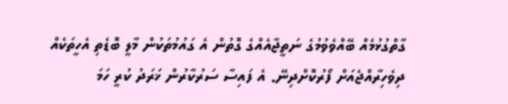ގާތްގުޅުމެއް ބޭއްވެވުމުގެ ނަތީޖާއެއްގެ ގޮތުން އެ ގައުމުތަކުން މާލީ ބޮޑެތި އެހީތަކެއް ދިވެހިރާއްޖެއަށް ފޯރުކޮށްދިނޭ. އެ ފައިސާ ސަރުކާރުން ޚަރަދު ކުރީ ހަމަ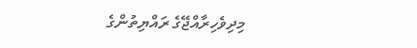މިދިވެހިރާއްޖޭގެ ރައްޔިތުންގެ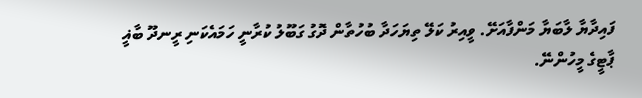ފައިދާޔާ ލާބަޔާ މަންފާއަށޭ. ވީއިރު ކަލޭ ތިޔަހަދާ ބުހުތާން ދޮގު ގަބޫލު ކުރާނީ ހަމައެކަނި ރީނދޫ ބާޣީ ޕާޓީގެ މީހުންނޭ.